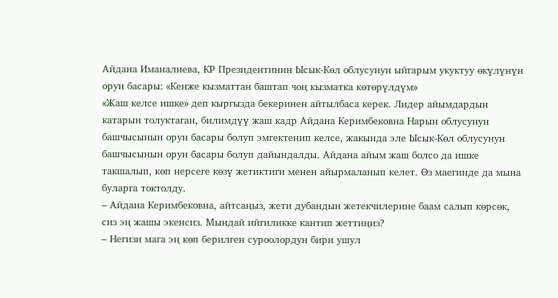Айдана Иманалиева, КР Президентинин Ысык-Көл облусунун ыйгарым укуктуу өкүлүнүн орун басары: «Кенже кызматтан баштап чоң кызматка көтөрүлдүм»
«Жаш келсе ишке» деп кыргызда бекеринен айтылбаса керек. Лидер айымдардын катарын толуктаган, билимдүү жаш кадр Айдана Керимбековна Нарын облусунун башчысынын орун басары болуп эмгектенип келсе, жакында эле Ысык-Көл облусунун башчысынын орун басары болуп дайындалды. Айдана айым жаш болсо да ишке такшалып, көп нерсеге көзү жетиктиги менен айырмаланып келет. Өз маегинде да мына буларга токтолду.
– Айдана Керимбековна, айтсаңыз, жети дубандын жетекчилерине баам салып көрсөк, сиз эң жашы экенсиз. Мындай ийгиликке кантип жеттиңиз?
– Негизи мага эң көп берилген суроолордун бири ушул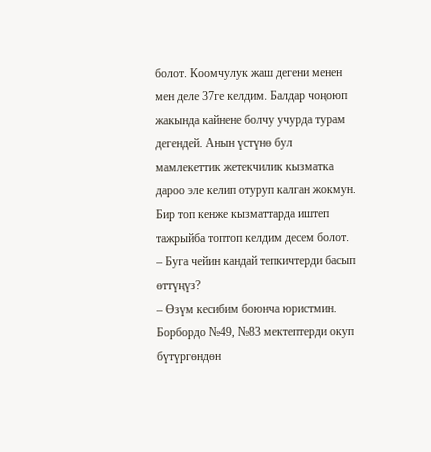болот. Коомчулук жаш дегени менен мен деле 37ге келдим. Балдар чоңоюп жакында кайнене болчу учурда турам дегендей. Анын үстүнө бул мамлекеттик жетекчилик кызматка дароо эле келип отуруп калган жокмун. Бир топ кенже кызматтарда иштеп тажрыйба топтоп келдим десем болот.
– Буга чейин кандай тепкичтерди басып өттүңүз?
– Өзүм кесибим боюнча юристмин. Борбордо №49, №83 мектептерди окуп бүтүргөндөн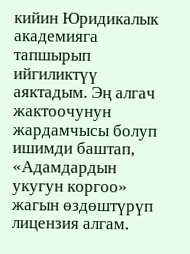кийин Юридикалык академияга тапшырып ийгиликтүү аяктадым. Эң алгач жактоочунун жардамчысы болуп ишимди баштап, «Адамдардын укугун коргоо» жагын өздөштүрүп лицензия алгам.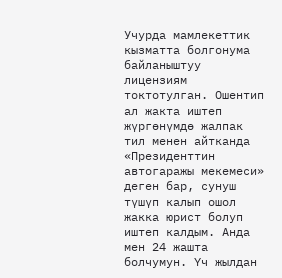Учурда мамлекеттик кызматта болгонума байланыштуу лицензиям токтотулган. Ошентип ал жакта иштеп жүргөнүмдө жалпак тил менен айтканда «Президенттин автогаражы мекемеси» деген бар, сунуш түшүп калып ошол жакка юрист болуп иштеп калдым. Анда мен 24 жашта болчумун. Үч жылдан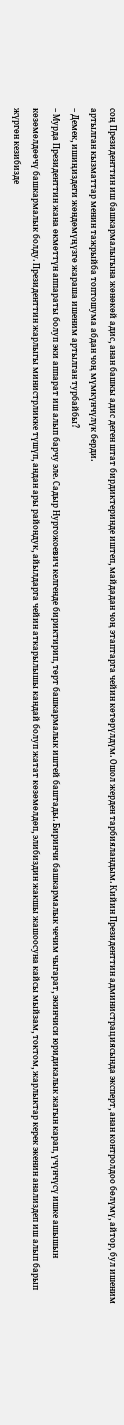соң Президенттин иш башкармалыгына жөнөкөй адис, анан башкы адис деген штат бирдиктеринде иштеп, майдадан чоң этаптарга чейин көтөрүлдүм. Ошол жерден тарбияландым. Кийин Президенттин администрациясында эксперт, анан контролдоо бөлүмү, айтор, бул ишеним артылган кызматтар менин тажрыйба топтошума абдан чоң мүмкүнчүлүк берди.
– Демек, ишиңиздеги жөндөмүңүзгө жараша ишеним артылган турбайбы?
– Мурда Президенттин жана өкмөттүн аппараты болуп эки аппарат иш алып барчу эле. Садыр Нургожоевич келгенде бириктирип, төрт башкармалык иштей баштады. Биринчи башкармалык чечим чыгарат, экинчиси юридикалык жагын карап, үчүнчүсү ишке ашышын көзөмөлдөөчү башкармалык болду. Президенттин жарлыгы министрликке түшүп, андан ары райондук, айылдарга чейин аткарылышы кандай болуп жатат көзөмөлдөп, элибиздин жакшы жашоосуна кайсы мыйзам, токтом, жарлыктар керек экенин анализдеп иш алып барып жүргөн кезибизде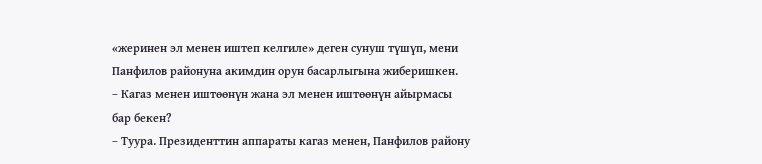«жеринен эл менен иштеп келгиле» деген сунуш түшүп, мени Панфилов районуна акимдин орун басарлыгына жиберишкен.
– Кагаз менен иштөөнүн жана эл менен иштөөнүн айырмасы бар бекен?
– Туура. Президенттин аппараты кагаз менен, Панфилов району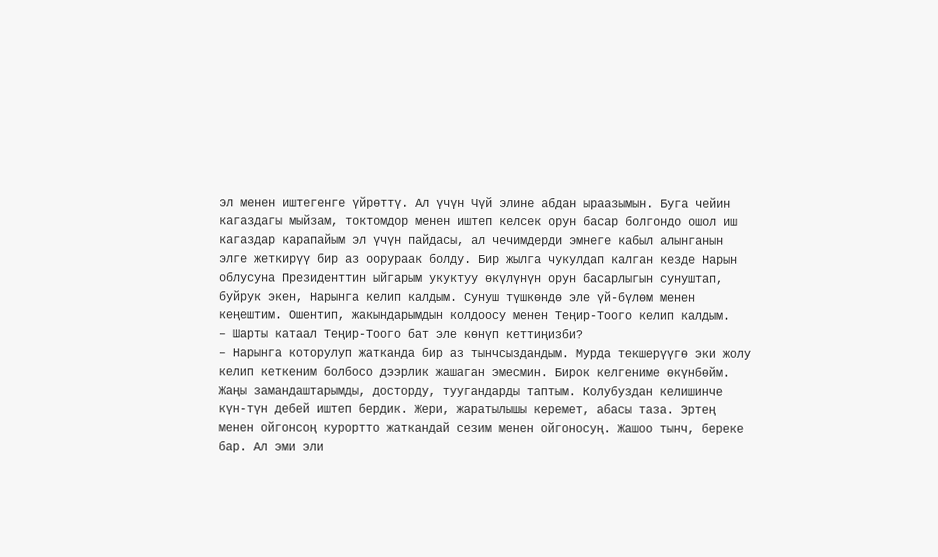эл менен иштегенге үйрөттү. Ал үчүн Чүй элине абдан ыраазымын. Буга чейин кагаздагы мыйзам, токтомдор менен иштеп келсек орун басар болгондо ошол иш кагаздар карапайым эл үчүн пайдасы, ал чечимдерди эмнеге кабыл алынганын элге жеткирүү бир аз оорураак болду. Бир жылга чукулдап калган кезде Нарын облусуна Президенттин ыйгарым укуктуу өкүлүнүн орун басарлыгын сунуштап, буйрук экен, Нарынга келип калдым. Сунуш түшкөндө эле үй-бүлөм менен кеңештим. Ошентип, жакындарымдын колдоосу менен Теңир-Тоого келип калдым.
– Шарты катаал Теңир-Тоого бат эле көнүп кеттиңизби?
– Нарынга которулуп жатканда бир аз тынчсыздандым. Мурда текшерүүгө эки жолу келип кеткеним болбосо дээрлик жашаган эмесмин. Бирок келгениме өкүнбөйм. Жаңы замандаштарымды, досторду, туугандарды таптым. Колубуздан келишинче күн-түн дебей иштеп бердик. Жери, жаратылышы керемет, абасы таза. Эртең менен ойгонсоң курортто жаткандай сезим менен ойгоносуң. Жашоо тынч, береке бар. Ал эми эли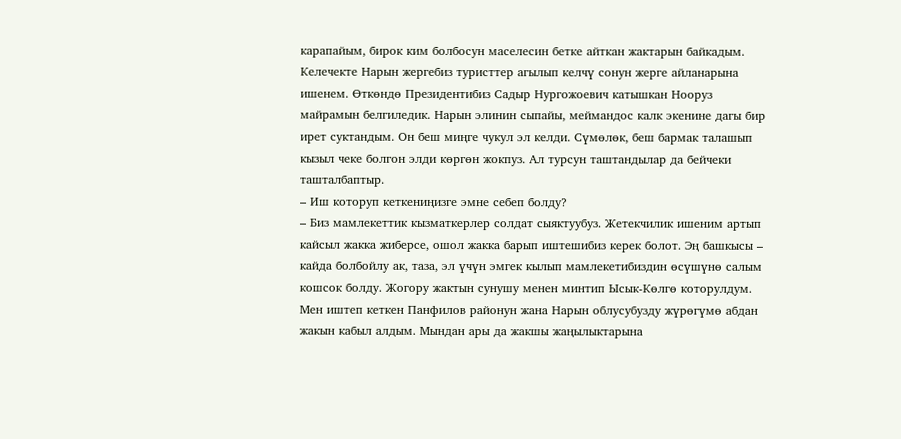карапайым, бирок ким болбосун маселесин бетке айткан жактарын байкадым. Келечекте Нарын жергебиз туристтер агылып келчү сонун жерге айланарына ишенем. Өткөндө Президентибиз Садыр Нургожоевич катышкан Нооруз майрамын белгиледик. Нарын элинин сыпайы, меймандос калк экенине дагы бир ирет суктандым. Он беш миңге чукул эл келди. Сүмөлөк, беш бармак талашып кызыл чеке болгон элди көргөн жокпуз. Ал турсун таштандылар да бейчеки ташталбаптыр.
– Иш которуп кеткениңизге эмне себеп болду?
– Биз мамлекеттик кызматкерлер солдат сыяктуубуз. Жетекчилик ишеним артып кайсыл жакка жиберсе, ошол жакка барып иштешибиз керек болот. Эң башкысы – кайда болбойлу ак, таза, эл үчүн эмгек кылып мамлекетибиздин өсүшүнө салым кошсок болду. Жогору жактын сунушу менен минтип Ысык-Көлгө которулдум. Мен иштеп кеткен Панфилов районун жана Нарын облусубузду жүрөгүмө абдан жакын кабыл алдым. Мындан ары да жакшы жаңылыктарына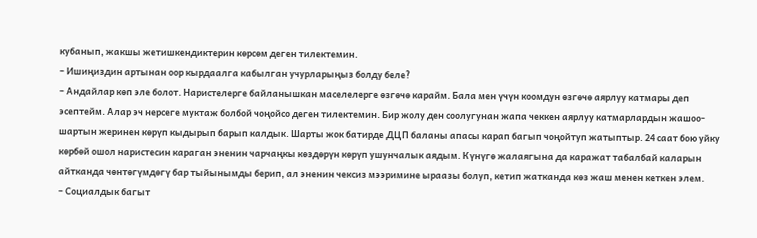кубанып, жакшы жетишкендиктерин көрсөм деген тилектемин.
– Ишиңиздин артынан оор кырдаалга кабылган учурларыңыз болду беле?
– Андайлар көп эле болот. Наристелерге байланышкан маселелерге өзгөчө карайм. Бала мен үчүн коомдун өзгөчө аярлуу катмары деп эсептейм. Алар эч нерсеге муктаж болбой чоңойсо деген тилектемин. Бир жолу ден соолугунан жапа чеккен аярлуу катмарлардын жашоо-шартын жеринен көрүп кыдырып барып калдык. Шарты жок батирде ДЦП баланы апасы карап багып чоңойтуп жатыптыр. 24 саат бою уйку көрбөй ошол наристесин караган эненин чарчаңкы көздөрүн көрүп ушунчалык аядым. Күнүгө жалаягына да каражат табалбай каларын айтканда чөнтөгүмдөгү бар тыйынымды берип, ал эненин чексиз мээримине ыраазы болуп, кетип жатканда көз жаш менен кеткен элем.
– Социалдык багыт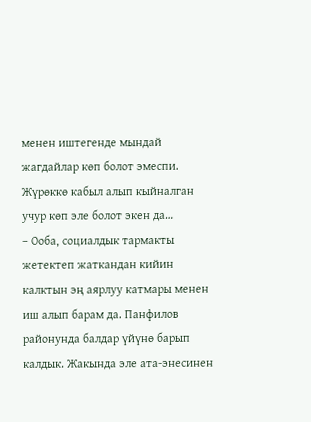менен иштегенде мындай жагдайлар көп болот эмеспи. Жүрөккө кабыл алып кыйналган учур көп эле болот экен да…
– Ооба, социалдык тармакты жетектеп жаткандан кийин калктын эң аярлуу катмары менен иш алып барам да. Панфилов районунда балдар үйүнө барып калдык. Жакында эле ата-энесинен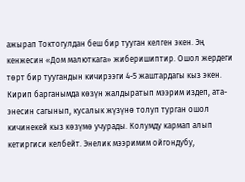ажырап Токтогулдан беш бир тууган келген экен. Эң кенжесин «Дом малюткага» жиберишиптир. Ошол жердеги төрт бир туугандын кичирээги 4-5 жаштардагы кыз экен. Кирип барганымда көзүн жалдыратып мээрим издеп, ата-энесин сагынып, кусалык жүзүнө толуп турган ошол кичинекей кыз көзүмө учурады. Колумду кармап алып кетиргиси келбейт. Энелик мээримим ойгондубу,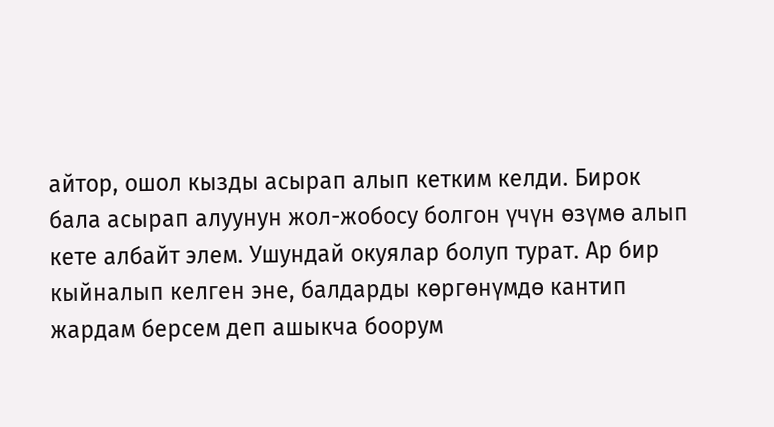айтор, ошол кызды асырап алып кетким келди. Бирок бала асырап алуунун жол-жобосу болгон үчүн өзүмө алып кете албайт элем. Ушундай окуялар болуп турат. Ар бир кыйналып келген эне, балдарды көргөнүмдө кантип жардам берсем деп ашыкча боорум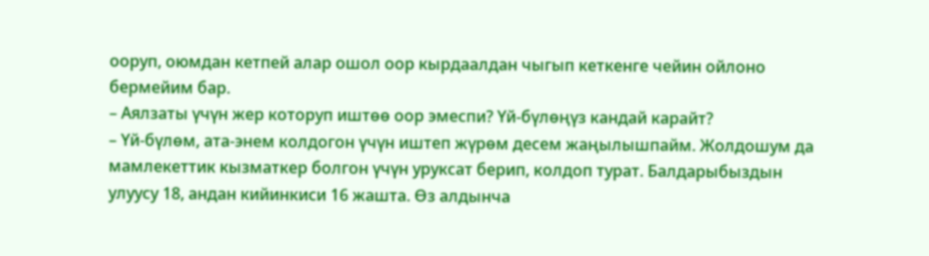ооруп, оюмдан кетпей алар ошол оор кырдаалдан чыгып кеткенге чейин ойлоно бермейим бар.
– Аялзаты үчүн жер которуп иштөө оор эмеспи? Үй-бүлөңүз кандай карайт?
– Үй-бүлөм, ата-энем колдогон үчүн иштеп жүрөм десем жаңылышпайм. Жолдошум да мамлекеттик кызматкер болгон үчүн уруксат берип, колдоп турат. Балдарыбыздын улуусу 18, андан кийинкиси 16 жашта. Өз алдынча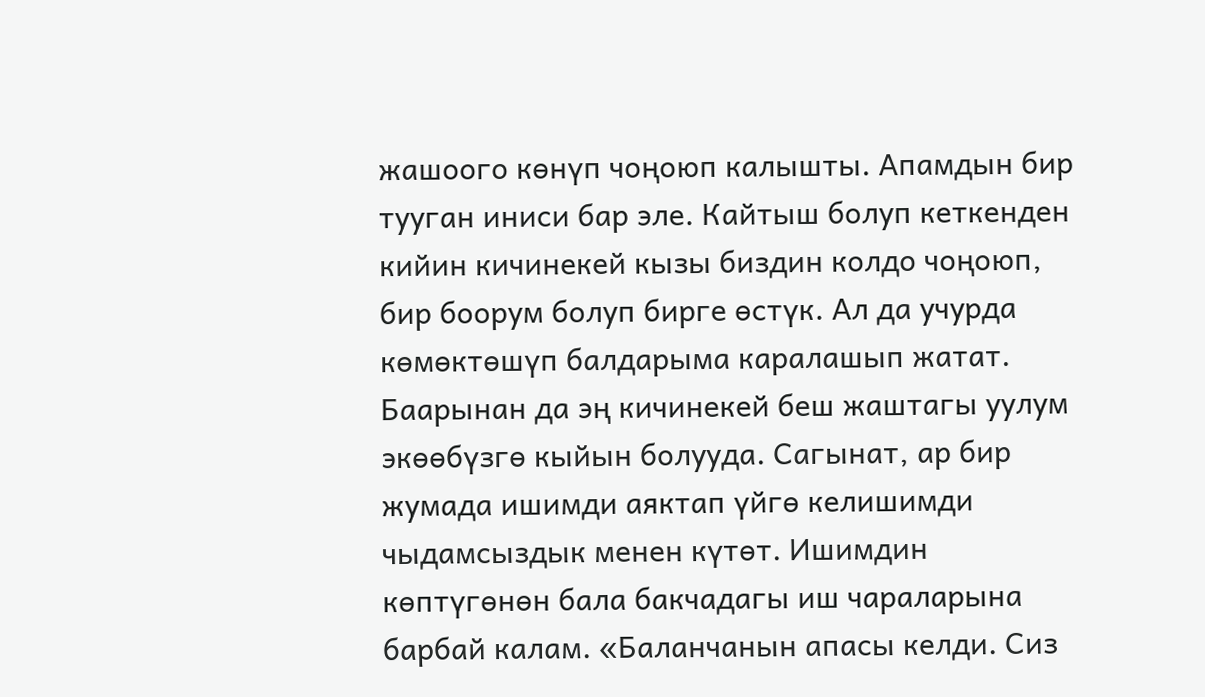жашоого көнүп чоңоюп калышты. Апамдын бир тууган иниси бар эле. Кайтыш болуп кеткенден кийин кичинекей кызы биздин колдо чоңоюп, бир боорум болуп бирге өстүк. Ал да учурда көмөктөшүп балдарыма каралашып жатат. Баарынан да эң кичинекей беш жаштагы уулум экөөбүзгө кыйын болууда. Сагынат, ар бир жумада ишимди аяктап үйгө келишимди чыдамсыздык менен күтөт. Ишимдин көптүгөнөн бала бакчадагы иш чараларына барбай калам. «Баланчанын апасы келди. Сиз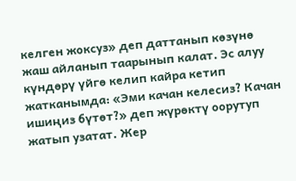келген жоксуз» деп даттанып көзүнө жаш айланып таарынып калат. Эс алуу күндөрү үйгө келип кайра кетип жатканымда: «Эми качан келесиз? Качан ишиңиз бүтөт?» деп жүрөктү оорутуп жатып узатат. Жер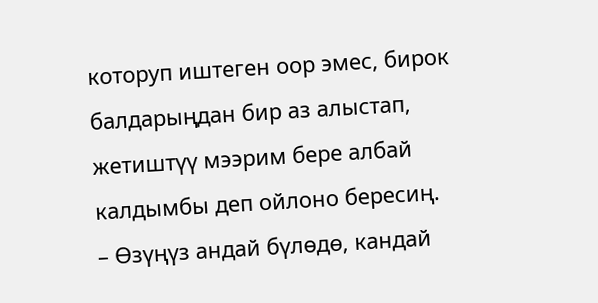которуп иштеген оор эмес, бирок балдарыңдан бир аз алыстап, жетиштүү мээрим бере албай калдымбы деп ойлоно бересиң.
– Өзүңүз андай бүлөдө, кандай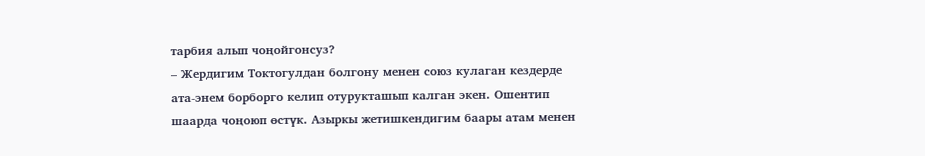тарбия алып чоңойгонсуз?
– Жердигим Токтогулдан болгону менен союз кулаган кездерде ата-энем борборго келип отурукташып калган экен. Ошентип шаарда чоңоюп өстүк. Азыркы жетишкендигим баары атам менен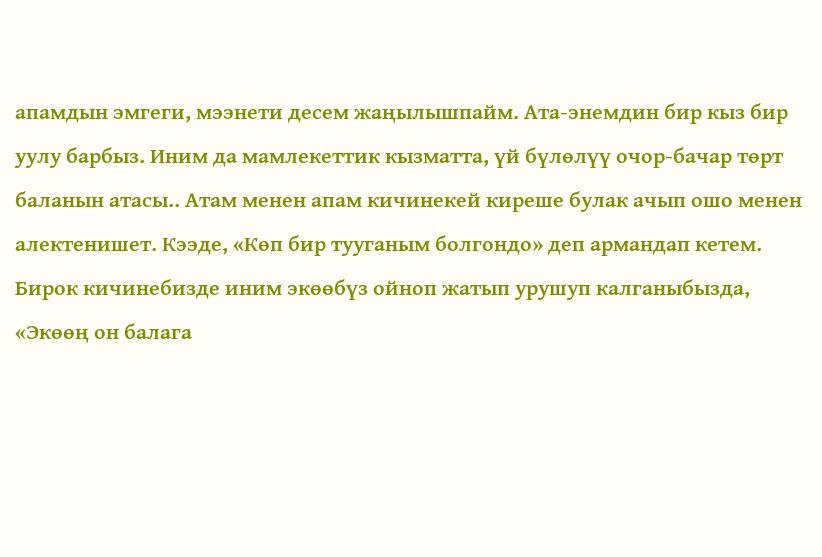апамдын эмгеги, мээнети десем жаңылышпайм. Ата-энемдин бир кыз бир уулу барбыз. Иним да мамлекеттик кызматта, үй бүлөлүү очор-бачар төрт баланын атасы.. Атам менен апам кичинекей киреше булак ачып ошо менен алектенишет. Кээде, «Көп бир тууганым болгондо» деп армандап кетем. Бирок кичинебизде иним экөөбүз ойноп жатып урушуп калганыбызда, «Экөөң он балага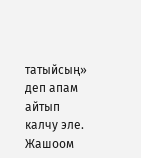татыйсың» деп апам айтып калчу эле. Жашоом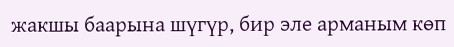жакшы баарына шүгүр, бир эле арманым көп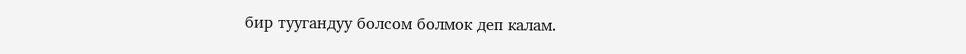бир туугандуу болсом болмок деп калам.